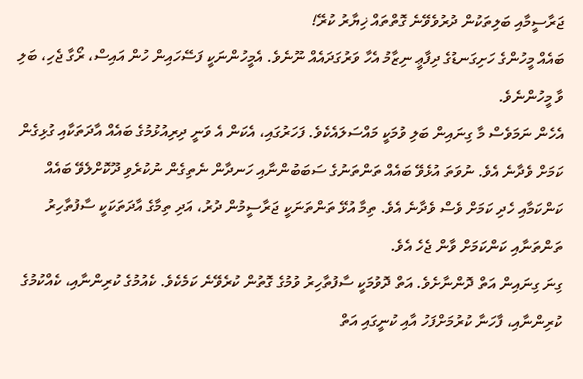ޖަރާސީމާއި ބަލިތަކުން ދުރުވެވޭނެ ގޮތްތައް ޚިޔާރު ކުރޭ!
ބައެއް މީހުންގެ ހަށިގަނޑުގެ ދިފާޢީ ނިޒާމު އެހާ ވަރުގަދައެއް ނޫނެވެ. އެމީހުންނަކީ ފަސޭހައިން ހުން އައިސް، ރޯގާ ޖެހި، ބަލި ވާ މީހުންނެވެ.
އެހެން ނަމަވެސް މާ ގިނައިން ބަލި ވުމަކީ މައްސަލައެކެވެ. ފަހަރުގައި، އެކަން އެ ވަނީ ދިރިއުޅުމުގެ ބައެއް އާދަތަކާއި ގުޅިގެން ކަމަށް ވެދާނެ އެވެ. ނުވަތަ އުޅެވޭ ބައެއް ތަންތަނުގެ ސަބަބުންނާއި ހަނދާން ނެތިގެން ނުކުރެވި ދޫކޮށްލެވޭ ބައެއް ކަންކަމާއި ހެދި ކަމަށް ވެސް ވެދާނެ އެވެ. ތިމާ އުޅޭ ތަންތަނަކީ ޖަރާސީމުން ދުރު، އަދި ތިމާގެ އާދަތަކަކީ ސާފުތާހިރު ތަންތަނާއި ކަންކަމަށް ވާން ޖެހެ އެވެ.
ގިނަ ގިނައިން އަތް ދޮންނާށެވެ. އަތް ދޮވުމަކީ ސާފުތާހިރު ވުމުގެ ގޮތުން ކުރެވޭނެ ކަމެކެވެ. ކެއުމުގެ ކުރިންނާއި، ކެއްކުމުގެ ކުރިންނާއި، ފާހަނާ ކުރުމަށްފަހު އާއި ކުނީގައި އަތް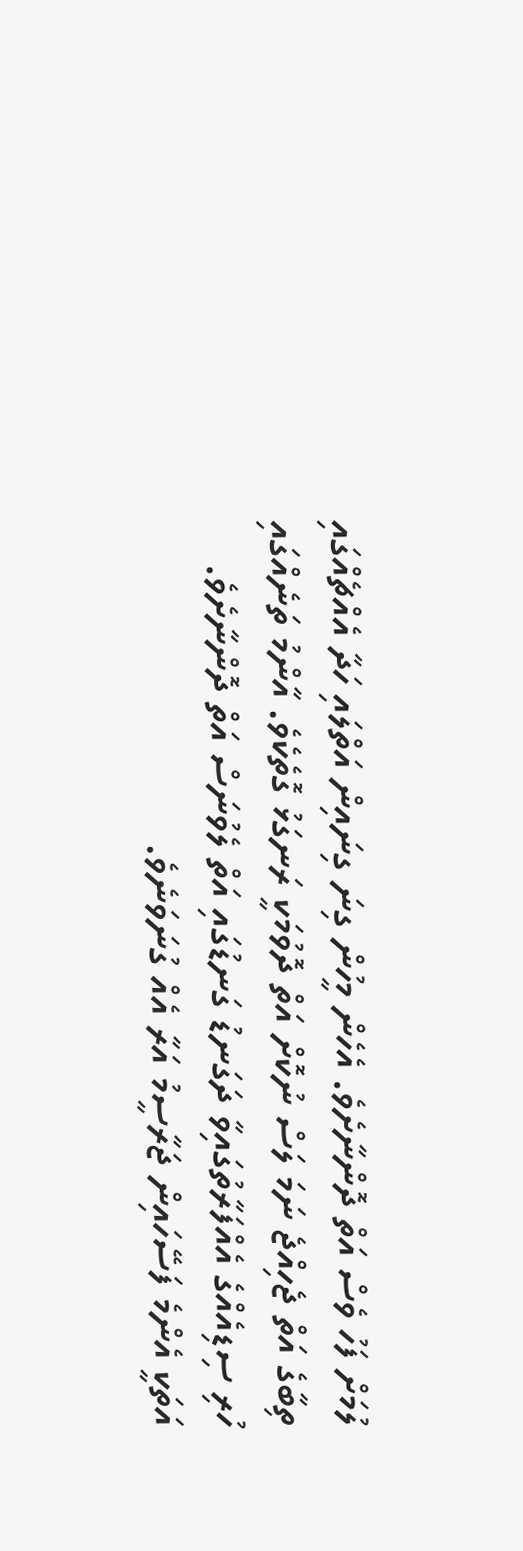ލުމަށް ފަހު ވެސް އަތް ދޮންނާށެވެ. އެހެން މީހުން ގިނަ ގިނައިން އަތްލައި ހަދާ އެއްޗެއްގައި ތިބާގެ އަތް ޖެހިއްޖެ ނަމަ ލަސް ނުކޮށް އަތް ދޮވުމަކީ ރަނގަޅު ގޮތެކެވެ. އާންމު ތަނެއްގައި ހުރި ސިޑިއެއްގެ އެއްފަރާތުގައިވާ ދަގަނޑު ގަނޑުގައި އަތް ލެވުނަސް އަތް ދޮންނާށެވެ. އަތަކީ އެންމެ ފަސޭހައިން ޖަރާސީމު އަރާ އެއް ގުނަވަނެވެ.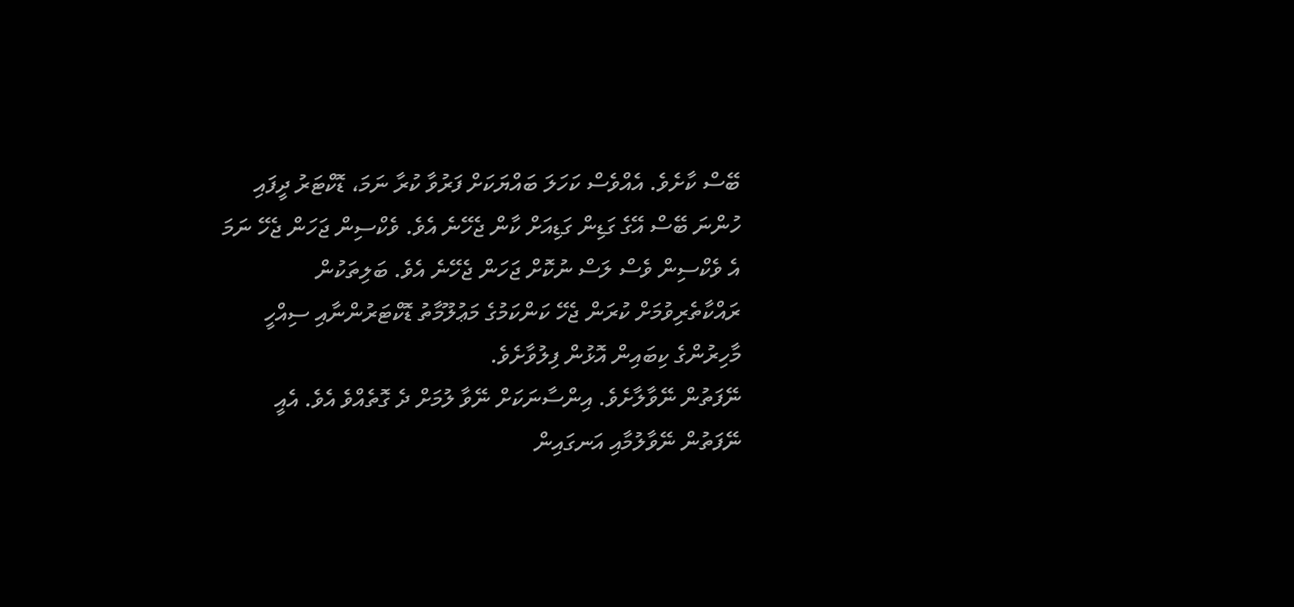ބޭސް ކާށެވެ. އެއްވެސް ކަހަލަ ބައްޔަކަށް ފަރުވާ ކުރާ ނަމަ، ޑޮކްޓަރު ދީފައި ހުންނަ ބޭސް އޭގެ ގަޑިން ގަޑިއަށް ކާން ޖެހޭނެ އެވެ. ވެކްސިން ޖަހަން ޖެހޭ ނަމަ އެ ވެކްސިން ވެސް ލަސް ނުކޮށް ޖަހަން ޖެހޭނެ އެވެ. ބަލިތަކުން ރައްކާތެރިވުމަށް ކުރަން ޖެހޭ ކަންކަމުގެ މަޢުލޫމާތު ޑޮކްޓަރުންނާއި ސިއްހީ މާހިރުންގެ ކިބައިން އޮޅުން ފިލުވާށެވެ.
ނޭފަތުން ނޭވާލާށެވެ. އިންސާނަކަށް ނޭވާ ލުމަށް ދެ ގޮތެއްވެ އެވެ. އެއީ ނޭފަތުން ނޭވާލުމާއި އަނގައިން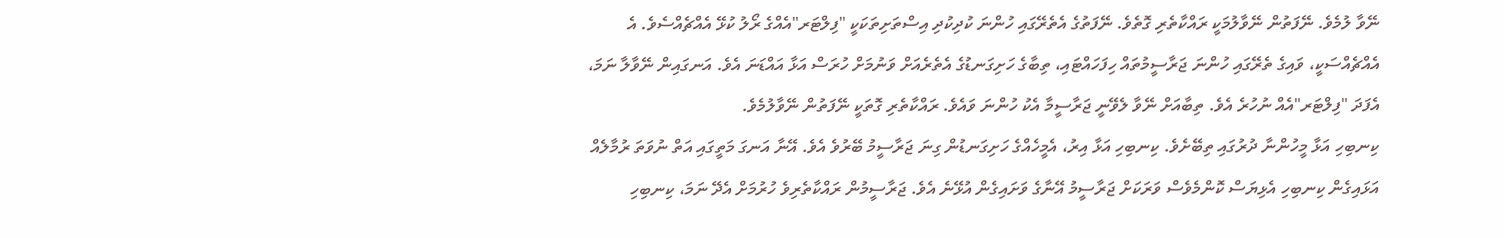ނޭވާ ލުމެވެ. ނޭފަތުން ނޭވާލުމަކީ ރައްކާތެރި ގޮތެވެ. ނޭފަތުގެ އެތެރޭގައި ހުންނަ ކުދިކުދި އިސްތަށިތަކަކީ "ފިލްޓަރ"އެއްގެ ރޯލު ކުޅޭ އެއްޗެއްސެވެ. އެ އެއްޗެއްސަކީ، ވައިގެ ތެރޭގައި ހުންނަ ޖަރާސީމުތައް ހިފަހައްޓައި، ތިބާގެ ހަށިގަނޑުގެ އެތެރެއަށް ވަނުމަށް ހުރަސް އަޅާ އައްޑަނަ އެވެ. އަނގައިން ނޭވާލާ ނަމަ، އެފަދަ "ފިލްޓަރ"އެއް ނުހުރެ އެވެ. ތިބާއަށް ނޭވާ ލެވޭނީ ޖަރާސީމާ އެކު ހުންނަ ވައެވެ. ރައްކާތެރި ގޮތަކީ ނޭފަތުން ނޭވާލުމެވެ.
ކިނބިހި އަޅާ މީހުންނާ ދުރުގައި ތިބޭށެވެ. ކިނބިހި އަޅާ އިރު، އެމީހެއްގެ ހަށިގަނޑުން ގިނަ ޖަރާސީމު ބޭރުވެ އެވެ. އޭނާ އަނގަ މަތީގައި އަތް ނުވަތަ ރުމާލެއް އަޅައިގެން ކިނބިހި އެޅިޔަސް ކޮންމެވެސް ވަރަކަށް ޖަރާސީމު އޭނާގެ ވަށައިގެން އުޅޭނެ އެވެ. ޖަރާސީމުން ރައްކާތެރިވެ ހުރުމަށް އެދޭ ނަމަ، ކިނބިހި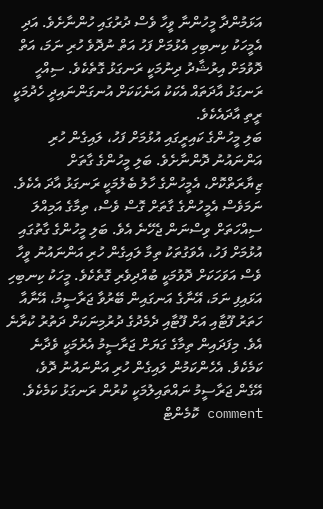އަޅަމުންދާ މީހުންނާ ވީހާ ވެސް ދުރުގައި ހުންނާށެވެ. އަދި އެމީހަކު ކިނބިހި އެޅުމަށް ފަހު އަތް ނުދޮވެ ހުރި ނަމަ، އަތް ދޮވުމަށް އިރުޝާދު ދިނުމަކީ ރަނގަޅު ގޮތެކެވެ. ސިއްހީ ރަނގަޅު އާދަތައް އެކަކު އަނެކަކަށް އުނގަންނައިދީ ހެދުމަކީ ރީތި އާދައެކެވެ.
ބަލި މީހުންގެ ކައިރީގައި އުޅުމަށް ފަހު، ލައިގެން ހުރި އަންނައުނު ދޮންނާށެވެ. ބަލި މީހުންގެ ގާތަށް ޒިޔާރަތްކޮށް، އެމީހުންގެ ހާލު ބެލުމަކީ ރަނގަޅު އާދަ އެކެވެ. ނަމަވެސް އެމީހުންގެ ގާތަށް ގޮސް ވެސް، ތިމާގެ އަމިއްލަ ސިއްހަތަށް ވިސްނަން ޖެހޭނެ އެވެ. ބަލި މީހުންގެ ގާތުގައި އުޅުމަށް ފަހު، އެވަގުތަކު ތިމާ ލައިގެން ހުރި އަންނައުނު ވީހާ ވެސް އަވަހަކަށް ދޮވުމަކީ ބުއްދިވެރި ގޮތެކެވެ. މީހަކު ކިނބިހި އަޅައިފި ނަމަ، އޭނާގެ އަނގައިން ބޭރުވާ ޖަރާސީމު، އޭނާއާ ހަތަރު ފޫޓާއި އަށް ފޫޓާއި ދެމެދުގެ ދުރުމިނަކަށް ދަތުރު ކުރާނެ އެވެ. މިފަދައިން ތިމާގެ ގަޔަށް ޖަރާސީމު އެރުމަކީ ވެދާނެ ކަމެކެވެ. އެހެންކަމުން ލައިގެން ހުރި އަންނައުނު ދޮވެ، އޭގެން ޖަރާސީމު ނައްތައިލުމަކީ ކުރުން ރަނގަޅު ކަމެކެވެ.
comment ކޮމެންޓް